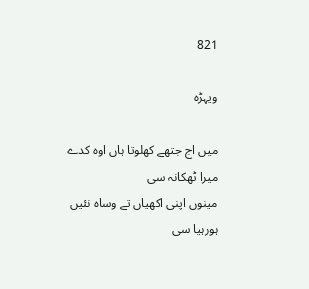821

ویہڑہ

میں اج جتھے کھلوتا ہاں اوہ کدے میرا ٹھکانہ سی
مینوں اپنی اکھیاں تے وساہ نئیں ہورہیا سی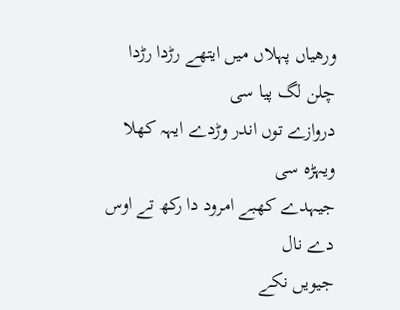ورھیاں پہلاں میں ایتھے رڑدا رڑدا چلن لگ پیا سی
دروازے توں اندر وڑدے ایہہ کھلا ویہڑہ سی
جیہدے کھبے امرود دا رکھ تے اوس دے نال
جیویں نکے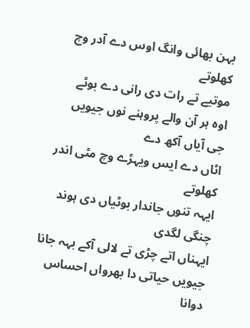بہن بھائی وانگ اوس دے آدر وچ کھلوتے
موتیے تے رات دی رانی دے بوٹے
اوہ ہر آن والے پروہنے نوں جیویں جی آیاں آکھ دے
اٹاں دے ایس ویہڑے وچ مٹی اندر کھلوتے
ایہہ تنوں جاندار بوٹیاں دی ہوند چنگی لگدی
ایہناں اتے چڑی تے لالی آکے بہہ جانا
جیویں حیاتی دا بھرواں احساس دوانا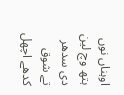اوہناں نوں ہتھ وچ لین دی سدھر تے شوق
کدھے اچھل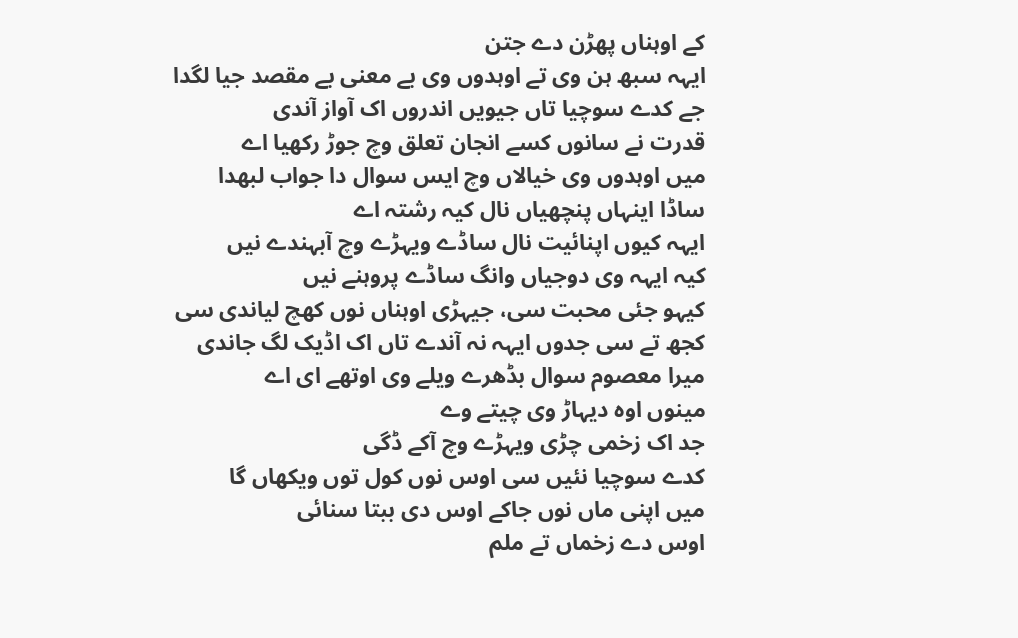کے اوہناں پھڑن دے جتن
ایہہ سبھ ہن وی تے اوہدوں وی بے معنی بے مقصد جیا لگدا
جے کدے سوچیا تاں جیویں اندروں اک آواز آندی
قدرت نے سانوں کسے انجان تعلق وچ جوڑ رکھیا اے
میں اوہدوں وی خیالاں وچ ایس سوال دا جواب لبھدا
ساڈا اینہاں پنچھیاں نال کیہ رشتہ اے
ایہہ کیوں اپنائیت نال ساڈے ویہڑے وچ آبہندے نیں
کیہ ایہہ وی دوجیاں وانگ ساڈے پروہنے نیں
کیہو جئی محبت سی، جیہڑی اوہناں نوں کھچ لیاندی سی
کجھ تے سی جدوں ایہہ نہ آندے تاں اک اڈیک لگ جاندی
میرا معصوم سوال بڈھرے ویلے وی اوتھے ای اے
مینوں اوہ دیہاڑ وی چیتے وے
جد اک زخمی چڑی ویہڑے وچ آکے ڈگی
کدے سوچیا نئیں سی اوس نوں کول توں ویکھاں گا
میں اپنی ماں نوں جاکے اوس دی ببتا سنائی
اوس دے زخماں تے ملم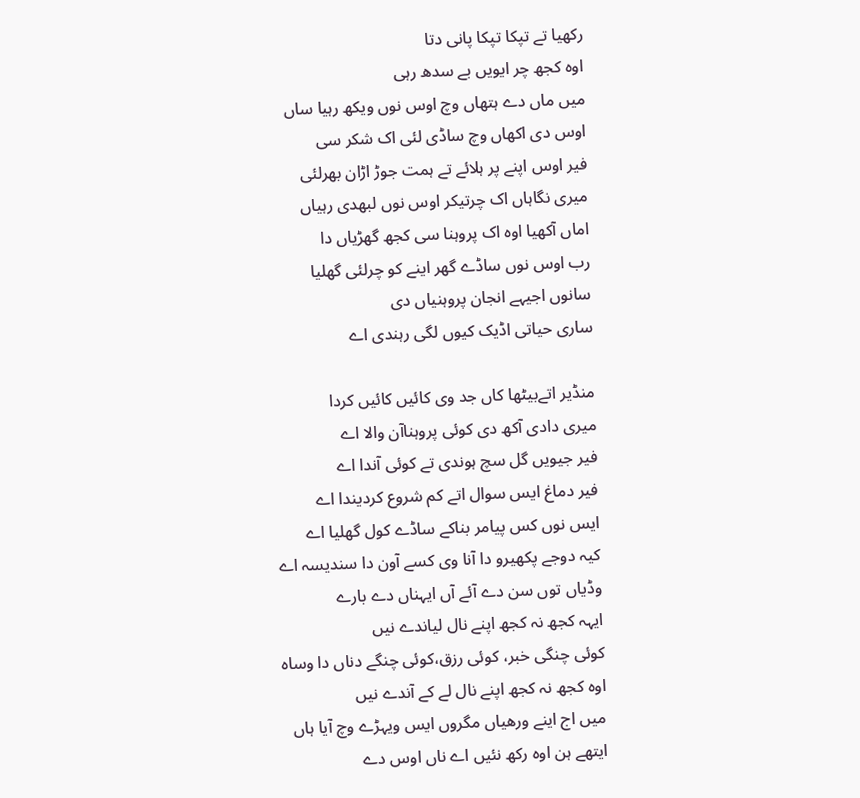رکھیا تے تپکا تپکا پانی دتا
اوہ کجھ چر ایویں بے سدھ رہی
میں ماں دے ہتھاں وچ اوس نوں ویکھ رہیا ساں
اوس دی اکھاں وچ ساڈی لئی اک شکر سی
فیر اوس اپنے پر ہلائے تے ہمت جوڑ اڑان بھرلئی
میری نگاہاں اک چرتیکر اوس نوں لبھدی رہیاں
اماں آکھیا اوہ اک پروہنا سی کجھ گھڑیاں دا
رب اوس نوں ساڈے گھر اینے کو چرلئی گھلیا
سانوں اجیہے انجان پروہنیاں دی
ساری حیاتی اڈیک کیوں لگی رہندی اے

منڈیر اتےبیٹھا کاں جد وی کائیں کائیں کردا
میری دادی آکھ دی کوئی پروہناآن والا اے
فیر جیویں گل سچ ہوندی تے کوئی آندا اے
فیر دماغ ایس سوال اتے کم شروع کردیندا اے
ایس نوں کس پیامر بناکے ساڈے کول گھلیا اے
کیہ دوجے پکھیرو دا آنا وی کسے آون دا سندیسہ اے
وڈیاں توں سن دے آئے آں ایہناں دے بارے
ایہہ کجھ نہ کجھ اپنے نال لیاندے نیں
کوئی چنگی خبر، کوئی رزق،کوئی چنگے دناں دا وساہ
اوہ کجھ نہ کجھ اپنے نال لے کے آندے نیں
میں اج اینے ورھیاں مگروں ایس ویہڑے وچ آیا ہاں
ایتھے ہن اوہ رکھ نئیں اے ناں اوس دے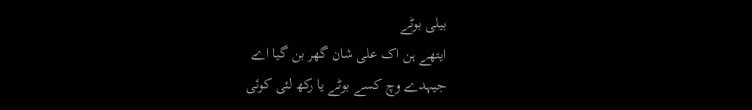بیلی بوٹے
ایتھے ہن اک علی شان گھر بن گیا اے
جیہدے وچ کسے بوٹے یا رکھ لئی کوئی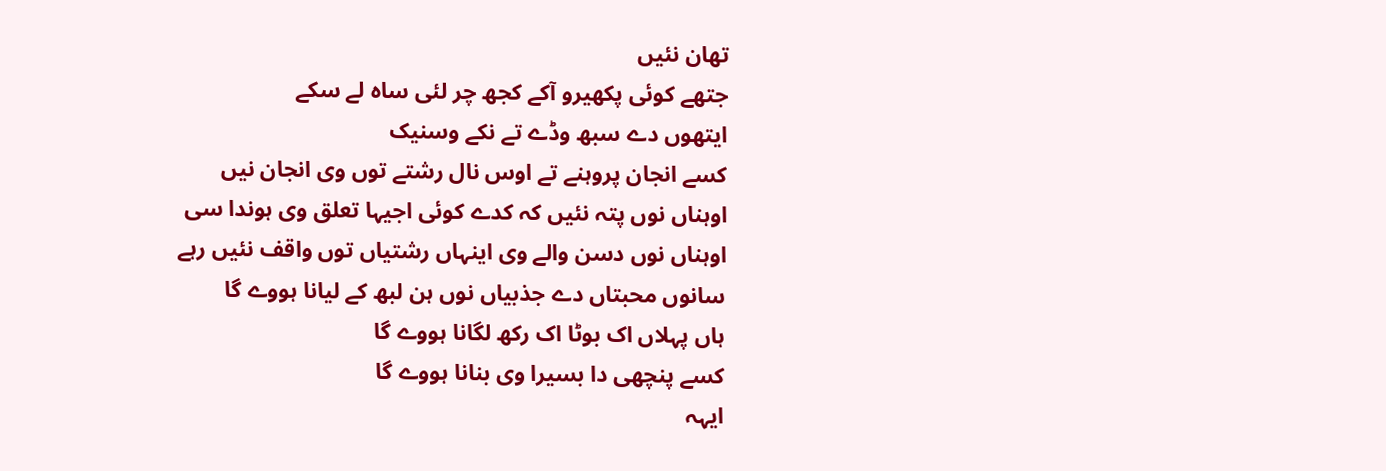تھان نئیں
جتھے کوئی پکھیرو آکے کجھ چر لئی ساہ لے سکے
ایتھوں دے سبھ وڈے تے نکے وسنیک
کسے انجان پروہنے تے اوس نال رشتے توں وی انجان نیں
اوہناں نوں پتہ نئیں کہ کدے کوئی اجیہا تعلق وی ہوندا سی
اوہناں نوں دسن والے وی اینہاں رشتیاں توں واقف نئیں رہے
سانوں محبتاں دے جذبیاں نوں ہن لبھ کے لیانا ہووے گا
ہاں پہلاں اک بوٹا اک رکھ لگانا ہووے گا
کسے پنچھی دا بسیرا وی بنانا ہووے گا
ایہہ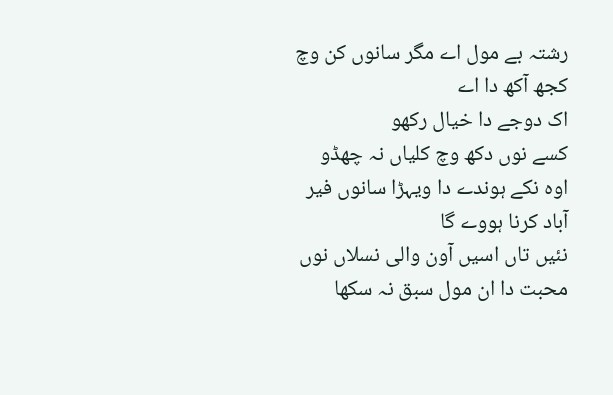رشتہ بے مول اے مگر سانوں کن وچ کجھ آکھ دا اے
اک دوجے دا خیال رکھو
کسے نوں دکھ وچ کلیاں نہ چھڈو
اوہ نکے ہوندے دا ویہڑا سانوں فیر آباد کرنا ہووے گا
نئیں تاں اسیں آون والی نسلاں نوں
محبت دا ان مول سبق نہ سکھا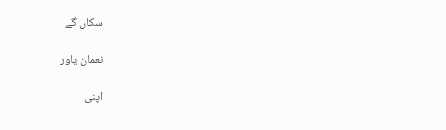سکاں گے

نعمان یاور

اپنی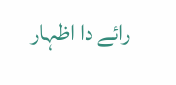رائے دا اظہار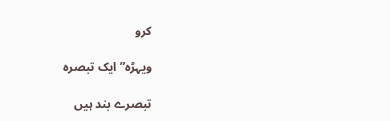کرو

ویہڑہ” ایک تبصرہ

تبصرے بند ہیں